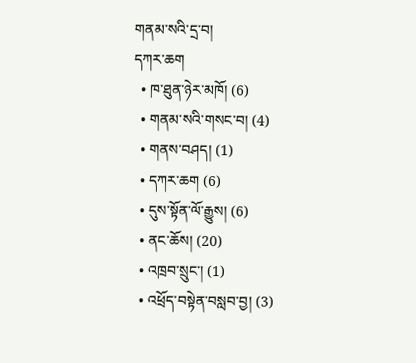གནམ་སའི་དྲ་བ།
དཀར་ཆག
  • ཁ་ཐུན་ཉེར་མཁོ། (6)
  • གནམ་སའི་གསང་བ། (4)
  • གནས་བཤད། (1)
  • དཀར་ཆག (6)
  • དུས་སྟོན་ལོ་རྒྱུས། (6)
  • ནང་ཆོས། (20)
  • འཁྲབ་སྲུང་། (1)
  • འཕྲོད་བསྟེན་བསླབ་བྱ། (3)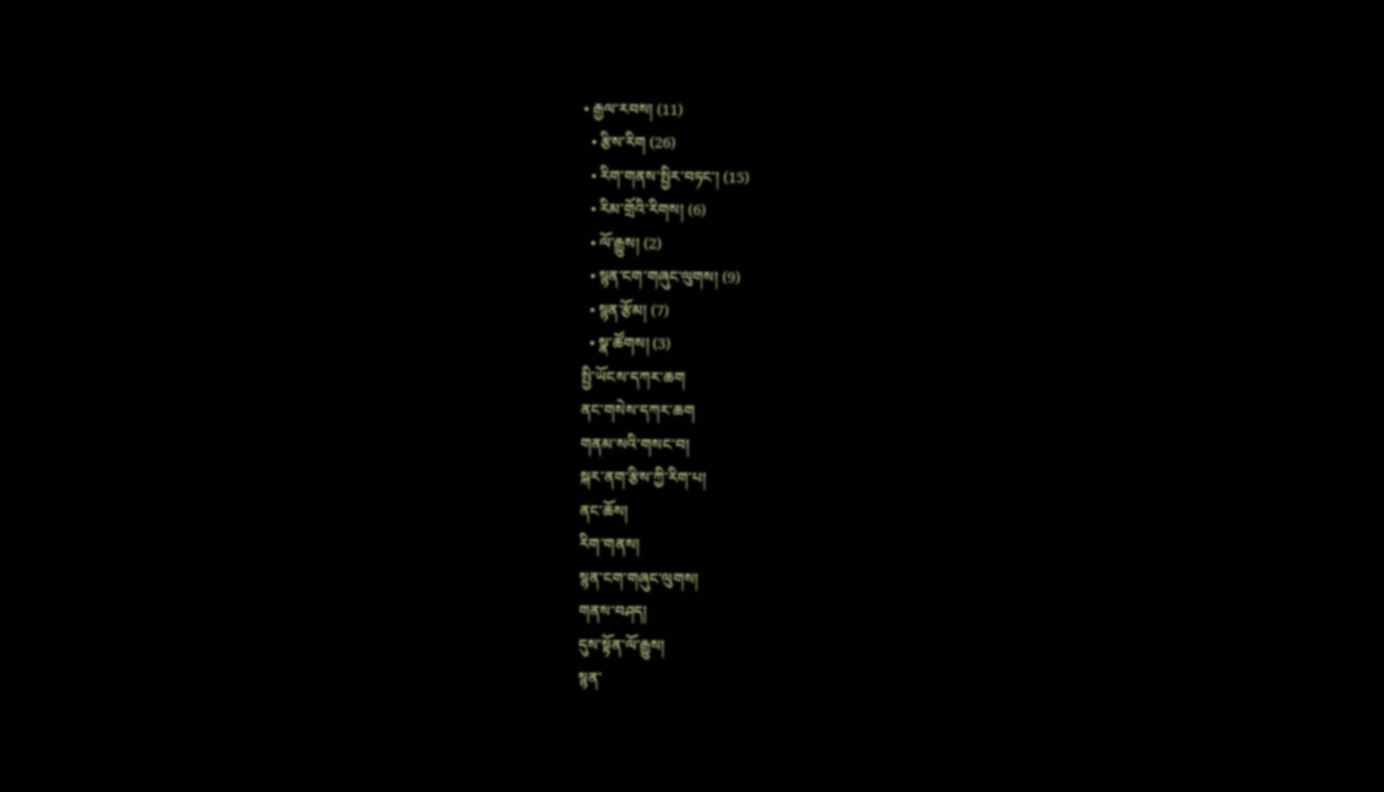• རྒྱལ་རབས། (11)
  • རྩིས་རིག (26)
  • རིག་གནས་སྤྱིར་བཏང་། (15)
  • རིམ་གྲོའི་རིགས། (6)
  • ལོ་རྒྱུས། (2)
  • སྙན་ངག་གཞུང་ལུགས། (9)
  • སྙན་རྩོམ། (7)
  • སྣ་ཚོགས། (3)
སྤྱི་ཡོངས་དཀར་ཆག
ནང་གསེས་དཀར་ཆག
གནམ་སའི་གསང་བ།
སྐར་ནག་རྩིས་ཀྱི་རིག་པ།
ནང་ཆོས།
རིག་གནས།
སྙན་ངག་གཞུང་ལུགས།
གནས་བཤད།
དུས་སྟོན་ལོ་རྒྱུས།
སྙན་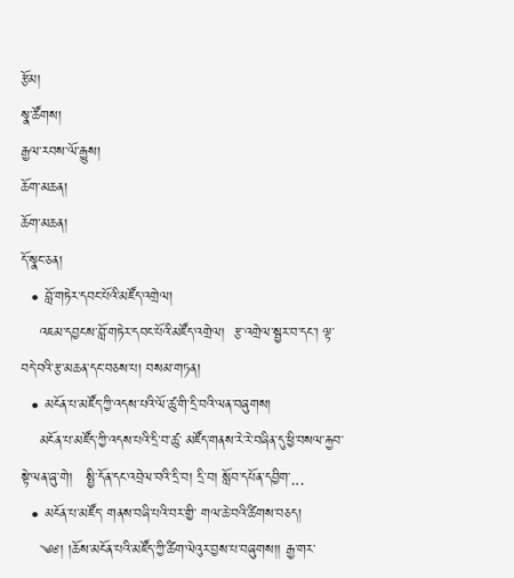རྩོམ།
སྣ་ཚོགས།
རྒྱལ་རབས་ལོ་རྒྱུས།
ཆོག་མཆན།
ཆོག་མཆན།
དོ་སྣང་ཅན།
  • བློ་གཏེར་དབང་པོའི་མཛོད་འགྲེལ།
    འཇམ་དབྱངས་བློ་གཏེར་དབང་པོའི་མཛོད་འགྲེལ།  རྩ་འགྲེལ་སྦྱར་བ་དང་། ལྟ་བདེ་བའི་རྩ་མཆན་དང་བཅས་པ། བསམ་གཏན།
  • མངོན་པ་མཛོད་ཀྱི་འདས་པའི་ལོ་ཚུ་གི་དྲི་བའི་ལན་བཞུགས།
    མངོན་པ་མཛོད་ཀྱི་འདས་པའི་དྲི་བ་ཚུ་ མཛོད་གནས་རེ་རེ་བཞིན་དུ་ཕྱི་བསལ་རྐྱབ་སྟེ་ལན་ཞུ་གེ།   སྤྱི་དོན་དང་འབྲེལ་བའི་དྲི་བ། དྲི་བ། སློབ་དཔོན་དབྱིག་...
  • མངོན་པ་མཛོད་ གནས་བཞི་པའི་བར་གྱི་ གལ་ཆེ་བའི་ཚིགས་བཅད།
    ༄༅། །ཆོས་མངོན་པའི་མཛོད་ཀྱི་ཚིག་ལེའུར་བྱས་པ་བཞུགས།། རྒྱ་གར་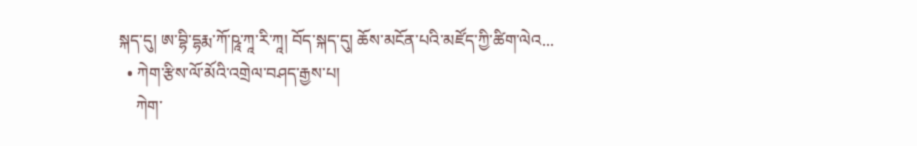སྐད་དུ། ཨ་བྷི་དྷརྨ་ཀོ་ཥཱ་ཀཱ་རི་ཀཱ། བོད་སྐད་དུ། ཆོས་མངོན་པའི་མཛོད་ཀྱི་ཚིག་ལེའ...
  • ཀེག་རྩིས་ལོ་མོའི་འགྲེལ་བཤད་རྒྱས་པ།
    ཀེག་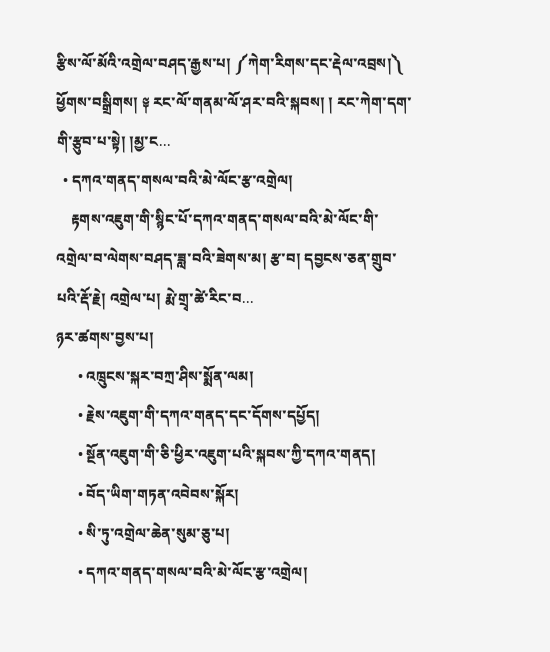རྩིས་ལོ་མོའི་འགྲེལ་བཤད་རྒྱས་པ། ༼ཀེག་རིགས་དང་རྡེལ་འབྲས།༽ ཕྱོགས་བསྒྲིགས། ༈ རང་ལོ་གནམ་ལོ་ཤར་བའི་སྐབས། ། རང་ཀེག་དག་གི་རྩུབ་པ་སྟེ། །མྱ་ང...
  • དཀའ་གནད་གསལ་བའི་མེ་ལོང་རྩ་འགྲེལ།
    རྟགས་འཇུག་གི་སྙིང་པོ་དཀའ་གནད་གསལ་བའི་མེ་ལོང་གི་འགྲེལ་བ་ལེགས་བཤད་ཟླ་བའི་ཟེགས་མ། རྩ་བ། དབྱངས་ཅན་གྲུབ་པའི་རྡོ་རྗེ། འགྲེལ་པ། རྨེ་གྲྭ་ཚེ་རིང་བ...
ཉར་ཚགས་བྱས་པ།
      • འཁྲུངས་སྐར་བཀྲ་ཤིས་སྨོན་ལམ།
      • རྗེས་འཇུག་གི་དཀའ་གནད་དང་དོགས་དཔྱོད།
      • སྔོན་འཇུག་གི་ཅི་ཕྱིར་འཇུག་པའི་སྐབས་ཀྱི་དཀའ་གནད།
      • བོད་ཡིག་གཏན་འབེབས་སྐོར།
      • སི་ཏུ་འགྲེལ་ཆེན་སུམ་ཅུ་པ།
      • དཀའ་གནད་གསལ་བའི་མེ་ལོང་རྩ་འགྲེལ།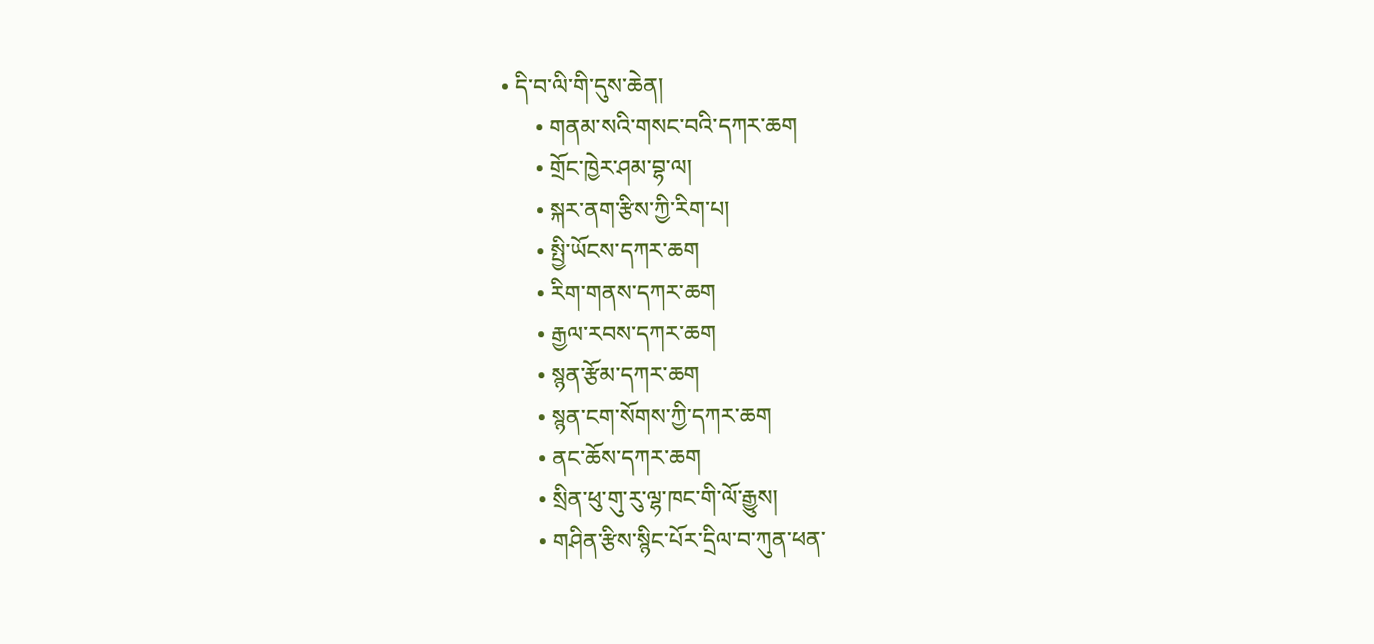• དི་བ་ལི་གི་དུས་ཆེན།
      • གནམ་སའི་གསང་བའི་དཀར་ཆག
      • གྲོང་ཁྱེར་ཤམ་བྷ་ལ།
      • སྐར་ནག་རྩིས་ཀྱི་རིག་པ།
      • སྤྱི་ཡོངས་དཀར་ཆག
      • རིག་གནས་དཀར་ཆག
      • རྒྱལ་རབས་དཀར་ཆག
      • སྙན་རྩོམ་དཀར་ཆག
      • སྙན་ངག་སོགས་ཀྱི་དཀར་ཆག
      • ནང་ཆོས་དཀར་ཆག
      • སྲིན་ཕུ་གུ་རུ་ལྷ་ཁང་གི་ལོ་རྒྱུས།
      • གཤིན་རྩིས་སྙིང་པོར་དྲིལ་བ་ཀུན་ཕན་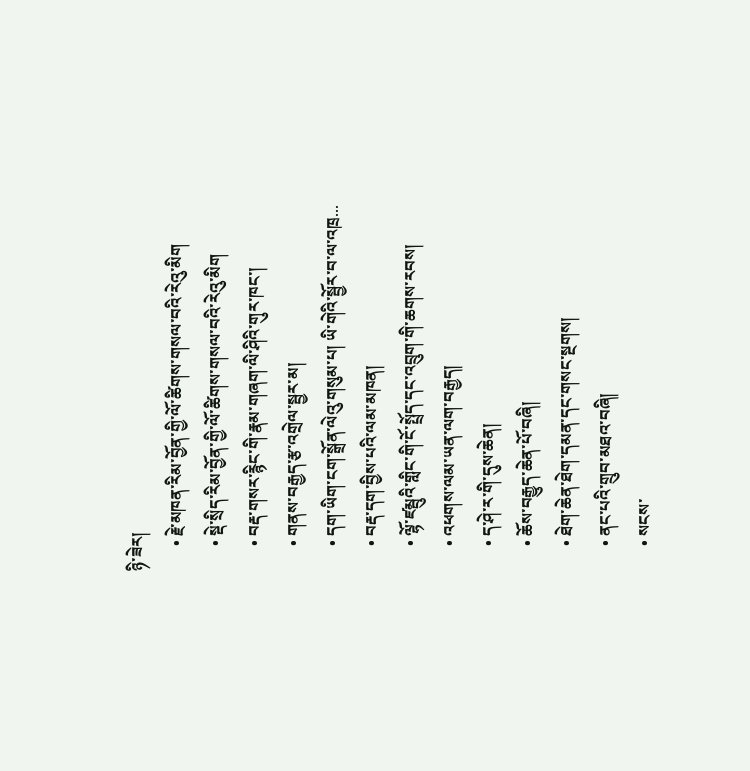ཉི་ཟེར།
      • རྗེ་མཁན་རིམ་བྱོན་གྱི་ལོ་ཚིགས་གསལ་བའི་རེའུ་མིག
      • སྡེ་སྲིད་རིམ་བྱོན་གྱི་ལོ་ཚིགས་གསལ་བའི་རེའུ་མིག
      • བརྡ་གསར་རྙིང་གི་རྣམ་གཞག་ལི་ཤིའི་གུར་ཁང་།
      • གནས་བརྒྱད་རྩ་འགྲེལ་སྦྱར་མ།
      • དག་ཡིག་ངག་སྒྲོན་ལེའུ་གསུམ་པ། ཡི་གེའི་སྦྱོར་བ་ལ་འཁྲ...
      • བརྡ་དག་བྱིས་པའི་ལམ་མཁན།
      • ལྷོ་ཛམྦུའི་གླིང་གི་ངོ་སྤྲོད་དང་འབྲུག་གི་ཆགས་རབས།
      • འཕགས་ལམ་ཡན་ལག་བརྒྱད།
      • ད་ཤེ་ར་གི་དུས་ཆེན།
      • ཆོས་བརྒྱུད་ཆེན་པོ་བཞི།
      • ཐེག་ཆེན་ཐེག་དམན་དང་གསང་སྔགས།
      • ནང་པའི་གྲུབ་མཐའ་བཞི།
      • སངས་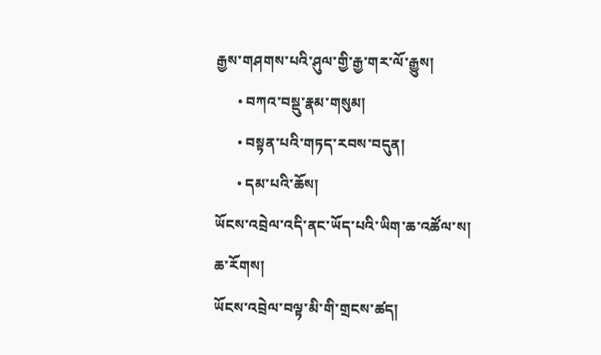རྒྱས་གཤགས་པའི་ཤུལ་གྱི་རྒྱ་གར་ལོ་རྒྱུས།
      • བཀའ་བསྡུ་རྣམ་གསུམ།
      • བསྟན་པའི་གཏད་རབས་བདུན།
      • དམ་པའི་ཆོས།
ཡོངས་འབྲེལ་འདི་ནང་ཡོད་པའི་ཡིག་ཆ་འཚོལ་ས།
ཆ་རོགས།
ཡོངས་འབྲེལ་བལྟ་མི་གི་གྲངས་ཚད།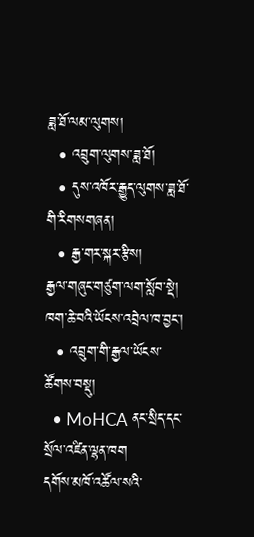ཟླ་ཐོ་ལམ་ལུགས།
  • འབྲུག་ལུགས་ཟླ་ཐོ།
  • དུས་འཁོར་རྒྱུད་ལུགས་ཟླ་ཐོ་གི་རིགསགཞན།
  • རྒྱ་གར་སྐར་རྩིས།
རྒྱལ་གཞུང་གཙུག་ལག་སློབ་སྡེ།
ཁག་ཆེ་བའི་ཡོངས་འབྲེལ་ཁ་བྱང་།
  • འབྲུག་གི་རྒྱལ་ཡོངས་ཚོགས་བསྡུ།
  • MoHCA ནང་སྲིད་དང་སྲོལ་འཛིན་ལྷན་ཁག
དགོས་མཁོ་འཚོལ་སའི་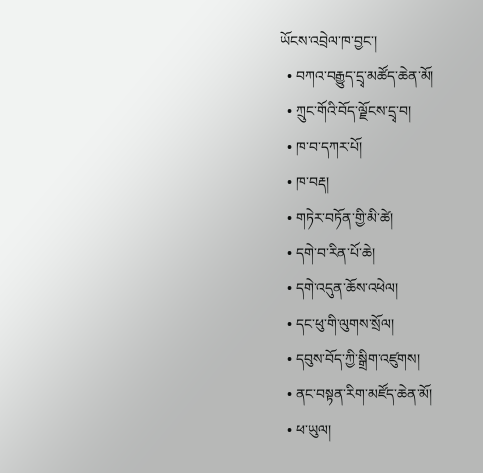ཡོངས་འབྲེལ་ཁ་བྱང་།
  • བཀའ་བརྒྱུད་དྲྭ་མཚོད་ཆེན་མོ།
  • ཀྲུང་གོའི་བོད་ལྗོངས་དྲྭ་བ།
  • ཁ་བ་དཀར་པོ།
  • ཁ་བརྡ།
  • གཏེར་བཏོན་གྱི་མི་ཚེ།
  • དགེ་བ་རིན་པོ་ཆེ།
  • དགེ་འདུན་ཆོས་འཕེལ།
  • དང་ཕུ་གི་ལུགས་སྲོལ།
  • དབུས་བོད་ཀྱི་སྒྲིག་འཛུགས།
  • ནང་བསྟན་རིག་མཛོད་ཆེན་མོ།
  • ཕ་ཡུལ།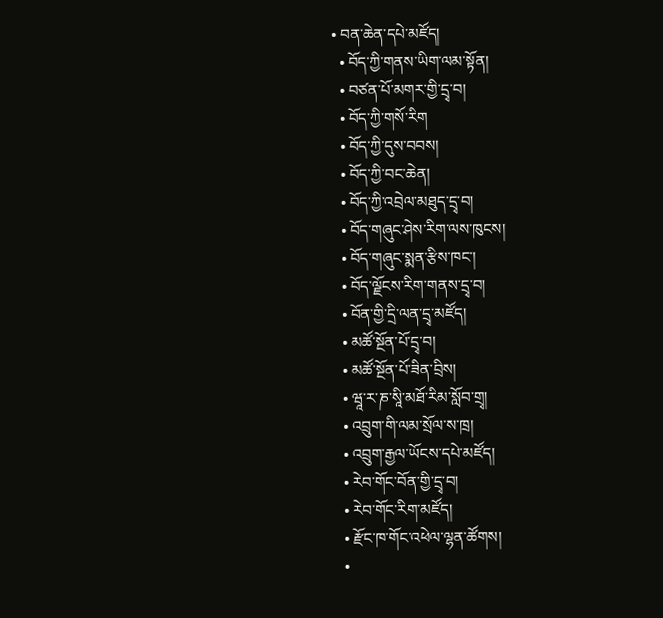• བན་ཆེན་དཔེ་མཛོད།
  • བོད་ཀྱི་གནས་ཡིག་ལམ་སྟོན།
  • བཙན་པོ་མགར་གྱི་དྲྭ་བ།
  • བོད་ཀྱི་གསོ་རིག
  • བོད་ཀྱི་དུས་བབས།
  • བོད་ཀྱི་བང་ཆེན།
  • བོད་ཀྱི་འབྲེལ་མཐུད་དྲྭ་བ།
  • བོད་གཞུང་ཤེས་རིག་ལས་ཁུངས།
  • བོད་གཞུང་སྨན་རྩིས་ཁང་།
  • བོད་ལྗོངས་རིག་གནས་དྲྭ་བ།
  • བོན་གྱི་དྲི་ལན་དྲྭ་མཛོད།
  • མཚོ་སྔོན་པོ་དྲྭ་བ།
  • མཚོ་སྔོན་པོ་ཟིན་བྲིས།
  • ཝཱ་ར་ཎ་སཱི་མཐོ་རིམ་སློབ་གྲྭ།
  • འབྲུག་གི་ལམ་སྲོལ་ས་ཁྲ།
  • འབྲུག་རྒྱལ་ཡོངས་དཔེ་མཛོད།
  • རེབ་གོང་བོན་གྱི་དྲྭ་བ།
  • རེབ་གོང་རིག་མཛོད།
  • རྫོང་ཁ་གོང་འཕེལ་ལྷན་ཚོགས།
  •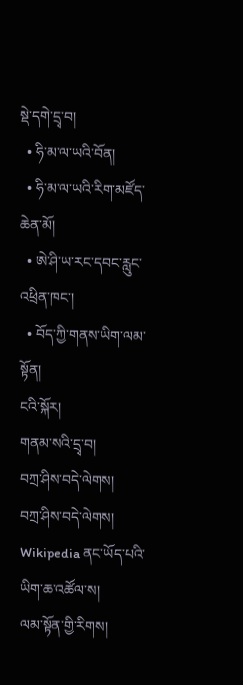སྡེ་དགེ་དྲྭ་བ།
  • ཧི་མ་ལ་ཡའི་བོན།
  • ཧི་མ་ལ་ཡའི་རིག་མཛོད་ཆེན་མོ།
  • ཨེ་ཤི་ཡ་རང་དབང་རླུང་འཕྲིན་ཁང་།
  • བོད་ཀྱི་གནས་ཡིག་ལམ་སྟོན།
ངའི་སྐོར།
གནམ་སའི་དྲྭ་བ།
བཀྲ་ཤིས་བདེ་ལེགས།
བཀྲ་ཤིས་བདེ་ལེགས།
Wikipedia ནང་ཡོད་པའི་ཡིག་ཆ་འཚོལ་ས།
ལམ་སྟོན་གྱི་རིགས།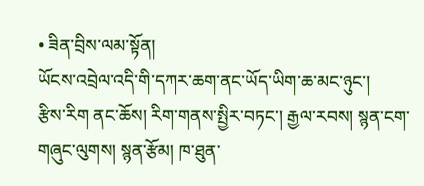• ཟིན་བྲིས་ལམ་སྟོན།
ཡོངས་འབྲེལ་འདི་གི་དཀར་ཆག་ནང་ཡོད་ཡིག་ཆ་མང་ཉུང་།
རྩིས་རིག ནང་ཆོས། རིག་གནས་སྤྱིར་བཏང་། རྒྱལ་རབས། སྙན་ངག་གཞུང་ལུགས། སྙན་རྩོམ། ཁ་ཐུན་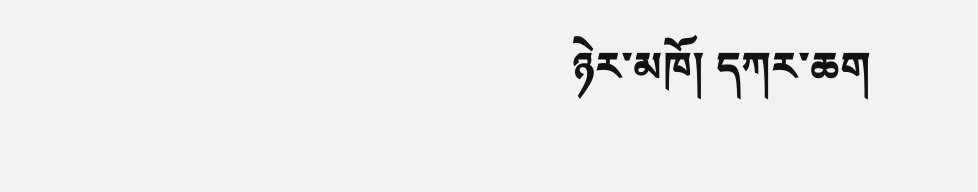ཉེར་མཁོ། དཀར་ཆག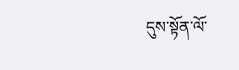དུས་སྟོན་ལོ་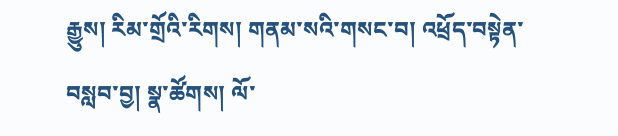རྒྱུས། རིམ་གྲོའི་རིགས། གནམ་སའི་གསང་བ། འཕྲོད་བསྟེན་བསླབ་བྱ། སྣ་ཚོགས། ལོ་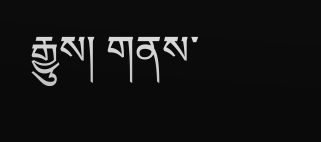རྒྱུས། གནས་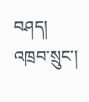བཤད། འཁྲབ་སྲུང་།